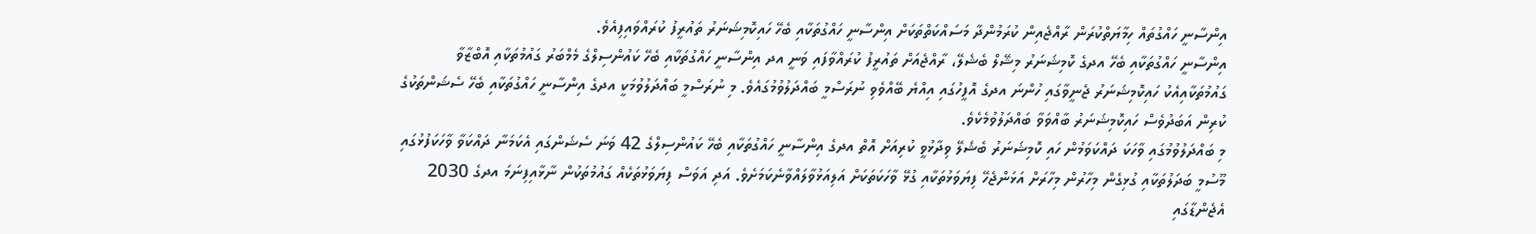އިންސާނީ ހައްގުތައް ހިމާޔަތްކުރަން ރާއްޖެއިން ކުރަމުންދާ މަސައްކަތްތަކަށް އިންސާނީ ހައްގުތަކާއި ބެހޭ ހައިކޮމިޝަނަރު ތައުރީފު ކުރައްވައިފިއެވެ.
އިންސާނީ ހައްގުތަކާއި ބެހޭ އދގެ ކޮމިޝަނަރު މިޝޭލް ބެޝެލޭ، ރާއްޖެއަށް ތައުރީފު ކުރައްވާފައި ވަނީ އދ އިންސާނީ ހައްގުތަކާއި ބެހޭ ކައުންސިލްގެ މެމްބަރު ގައުމުތަކާއި އޮބްޒާވާ ގައުމުތަކާއިއެކު ހައިކޮމިޝަނަރު ޖެނީވާގައި ހުންނަ އދގެ އޮފީހުގައި އިއްޔެ ބޭއްވެވި ނުރަސްމީ ބައްދަލުވުމުގައެވެ. މި ނުރަސްމީ ބައްދަލުވުމަކީ އދގެ އިންސާނީ ހައްގުތަކާއި ބެހޭ ސެޝަންތަކުގެ ކުރިން އަބަދުވެސް ހައިކޮމިޝަނަރު ބާއްވަވާ ބައްދަލުވުމެކެވެ.
މި ބައްދަލުވުމުގައި ވާހަކަ ދައްކަވަމުން ހައި ކޮމިޝަނަރު ބެޝެލޭ ވިދާޅުވީ ކުރިއަށް އޮތް އދގެ އިންސާނީ ހައްގުތަކާއި ބެހޭ ކައުންސިލްގެ 42 ވަނަ ސެޝަންގައި އެކަމަނާ ދައްކަވާ ވާހަކަފުޅުގައި މޫސުމީ ބަދަލުތަކާއި ގުޅިގެން މިހާރުން މިހާރަށް އަޅަންޖެހޭ ފިޔަވަޅުތަކާއި ގުޅޭ ވާހަކަތަކަށް އަލިއަޅުވާލައްވާނެކަމަށެވެ. އަދި އަވަސް ފިޔަވަޅުތަކެއް ގައުމުތަކުން ނާޅާއިފިނަމަ އދގެ 2030 އެޖެންޑާގައި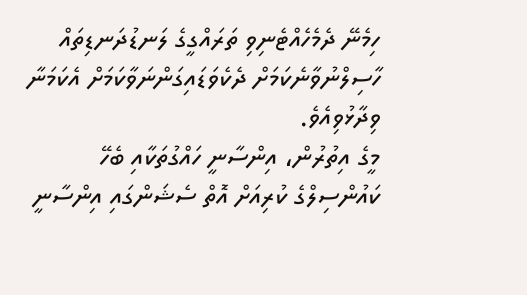ހިމެނޭ ދެމެހެއްޓެނިވި ތަރައްގީގެ ލަނޑުދަނޑިތައް ހާސިލްނުވާނެކަމަށް ދެކެވަޑައިގަންނަވާކަމަށް އެކަމަނާ ވިދާޅުވިއެވެ.
މީގެ އިތުރުން، އިންސާނީ ހައްގުތަކާއި ބެހޭ ކައުންސިލްގެ ކުރިއަށް އޮތް ސެޝަންގައި އިންސާނީ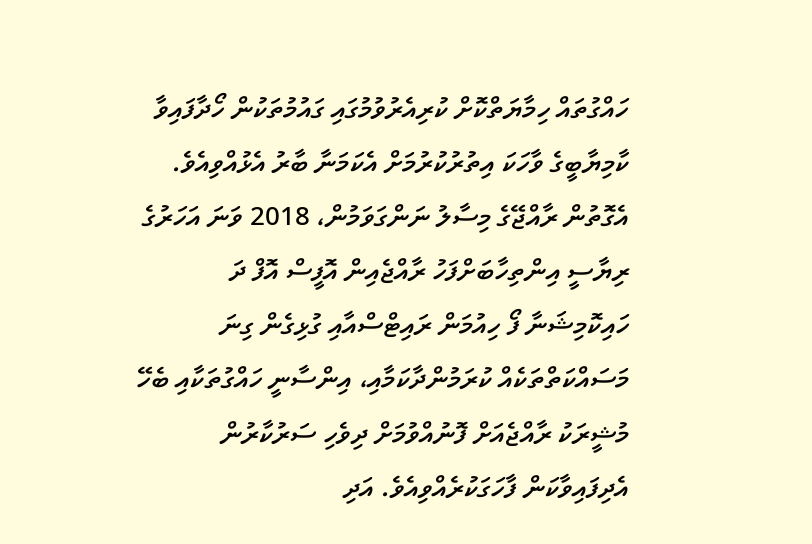ހައްގުތައް ހިމާޔަތްކޮށް ކުރިއެރުވުމުގައި ގައުމުތަކުން ހޯދާފައިވާ ކާމިޔާބީގެ ވާހަކަ އިތުރުކުރުމަށް އެކަމަނާ ބާރު އެޅުއްވިއެވެ. އެގޮތުން ރާއްޖޭގެ މިސާލު ނަންގަވަމުން، 2018 ވަނަ އަހަރުގެ ރިޔާސީ އިންތިހާބަށްފަހު ރާއްޖެއިން އޮފީސް އޮފް ދަ ހައިކޮމިޝަނާ ފޯ ހިއުމަން ރައިޓްސްއާއި ގުޅިގެން ގިނަ މަސައްކަތްތަކެއް ކުރަމުންދާކަމާއި، އިންސާނީ ހައްގުތަކާއި ބެހޭ މުޝީރަކު ރާއްޖެއަށް ފޮނުއްވުމަށް ދިވެހި ސަރުކާރުން އެދިފައިވާކަން ފާހަގަކުރެއްވިއެވެ. އަދި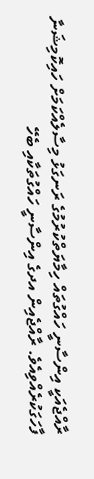ރާއްޖެއަކީ އިންސާނީ ހައްގުތައް ހިމާޔަތްކުރުމުގެ ރަނގަޅު މިސާލެއްކަމަށް ހައިކޮމިޝަނާ ފާހަގަކުރެއްވިއެވެ. ރާއްޖެއިން އދގެ އިންސާނީ ހައްގުތަކާއި ބެހޭ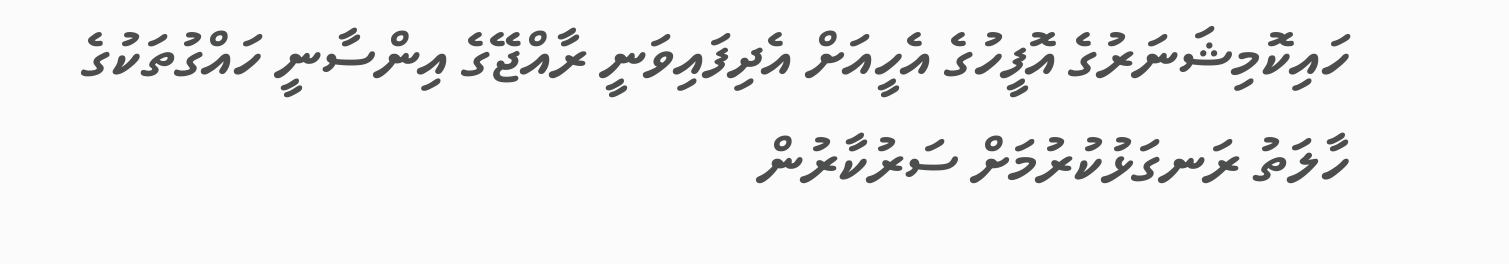ހައިކޮމިޝަނަރުގެ އޮފީހުގެ އެހީއަށް އެދިފައިވަނީ ރާއްޖޭގެ އިންސާނީ ހައްގުތަކުގެ ހާލަތު ރަނގަޅުކުރުމަށް ސަރުކާރުން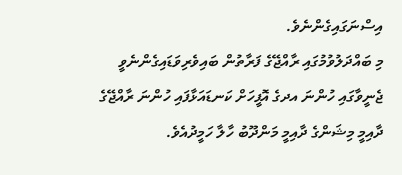އިސްނަގައިގެންނެވެ.
މި ބައްދަލުވުމުގައި ރާއްޖޭގެ ފަރާތުން ބައިވެރިވަޑައިގެންނެވީ ޖެނީވާގައި ހުންނަ އދގެ އޮފީހަށް ކަނޑައަޅާފައި ހުންނަ ރާއްޖޭގެ ދާއިމީ މިޝަންގެ ދާއިމީ މަންދޫބު ހާލާ ހަމީދުއެވެ.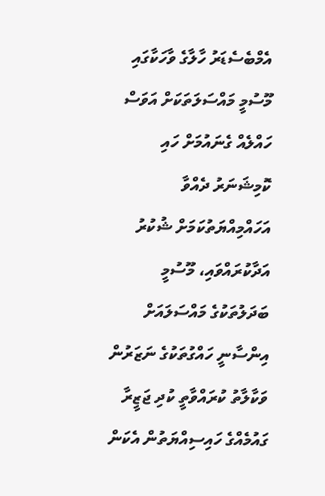އެމްބެސެޑަރު ހާލާގެ ވާހަކާގައި މޫސުމީ މައްސަލަތަކަށް އަވަސް ހައްލެއް ގެނައުމަށް ހައި ކޮމިޝަނަރު ދެއްވާ އަހައްމިއްޔަތުކަމަށް ޝުކުރު އަދާކުރައްވައި، މޫސުމީ ބަދަލުތަކުގެ މައްސަލައަށް އިންސާނީ ހައްގުތަކުގެ ނަޒަރުން ވަކާލާތު ކުރައްވާތީ ކުދި ޖަޒީރާ ގައުމެއްގެ ހައިސިއްޔަތުން އެކަން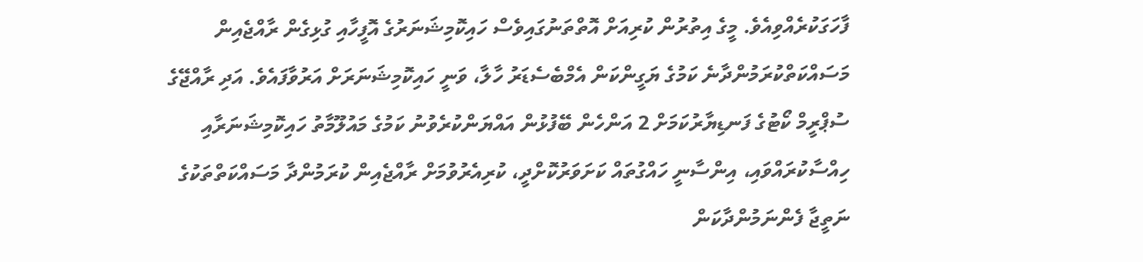ފާހަގަކުރެއްވިއެވެ. މީގެ އިތުރުން ކުރިއަށް އޮތްތަނުގައިވެސް ހައިކޮމިޝަނަރުގެ އޮފީހާއި ގުޅިގެން ރާއްޖެއިން މަސައްކަތްކުރަމުންދާނެ ކަމުގެ ޔަގީންކަން އެމްބެސެޑަރު ހާލާ، ވަނީ ހައިކޮމިޝަނަރަށް އަރުވާފައެވެ. އަދި ރާއްޖޭގެ ސުޕްރީމް ކޯޓުގެ ފަނޑިޔާރުކަމަށް 2 އަންހެން ބޭފުޅުން އައްޔަންކުރެވުނު ކަމުގެ މައުލޫމާތު ހައިކޮމިޝަނަރާއި ހިއްސާކުރައްވައި، އިންސާނީ ހައްގުތައް ކަށަވަރުކޮށްދީ، ކުރިއެރުވުމަށް ރާއްޖެއިން ކުރަމުންދާ މަސައްކަތްތަކުގެ ނަތީޖާ ފެންނަމުންދާކަން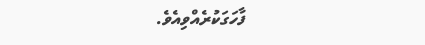ފާހަގަކުރެއްވިއެވެ.